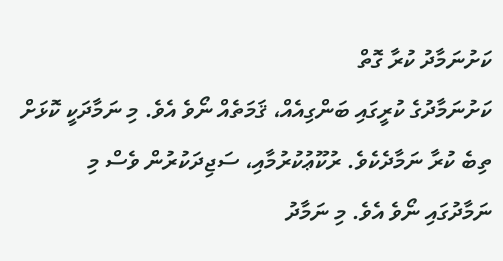ކަށުނަމާދު ކުރާ ގޮތް
ކަށުނަމާދުގެ ކުރީގައި ބަންގިއެއް، ޤަމަތެއް ނޯވެ އެވެ. މި ނަމާދަކީ ކޮޅަށް ތިބެ ކުރާ ނަމާދެކެވެ. ރުކޫޢުކުރުމާއި، ސަޖިދަކުރުން ވެސް މި ނަމާދުގައި ނޯވެ އެވެ. މި ނަމާދު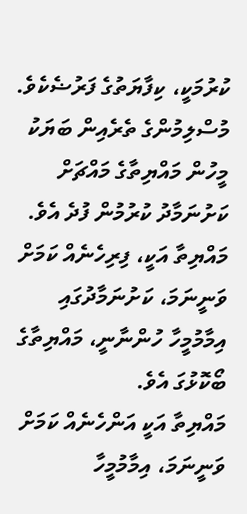ކުރުމަކީ، ކިފާޔަތުގެ ފަރުޟެކެވެ. މުސްލިމުންގެ ތެރެއިން ބަޔަކު މީހުން މައްޔިތާގެ މައްޗަށް ކަށުނަމާދު ކުރުމުން ފުދެ އެވެ.
މައްޔިތާ އަކީ، ފިރިހެނެއް ކަމަށް ވަނީނަމަ، ކަށުނަމާދުގައި އިމާމުމީހާ ހުންނާނީ، މައްޔިތާގެ ބޯކޮޅުގަ އެވެ.
މައްޔިތާ އަކީ އަންހެނެއް ކަމަށް ވަނީނަމަ، އިމާމުމީހާ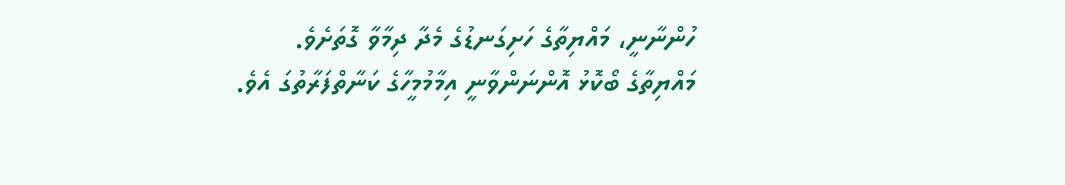ހުންނާނީ، މައްޔިތާގެ ހަށިގަނޑުގެ މެދާ ދިމާވާ ގޮތަށެވެ.
މައްޔިތާގެ ބޯކޮޅު އޮންނަންވާނީ އިމާމުމީހާގެ ކަނާތްފަރާތުގަ އެވެ.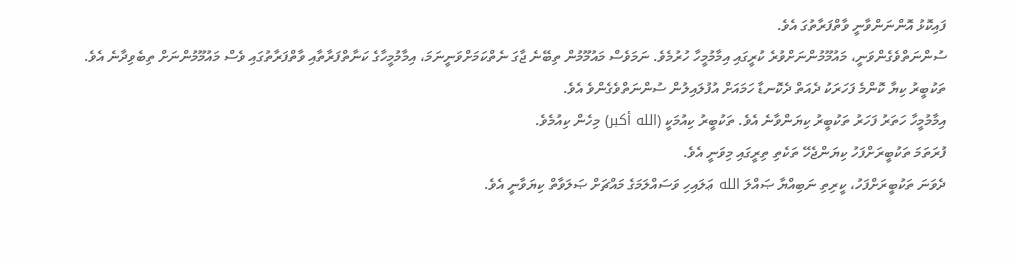ފައިކޮޅު އޮންނަންވާނީ ވާތްފަރާތުގަ އެވެ.
ސުންނަތްވެގެންވަނީ، މައުމޫމުންނަށްވުރެ ކުރީގައި އިމާމުމީހާ ހުރުމެވެ. ނަމަވެސް މައުމޫމުން ތިބޭނެ ޖާގަ ނެތްކަމަށްވަނީނަމަ، އިމާމުމީހާގެ ކަނާތްފަރާތާއި ވާތްފަރާތުގައި ވެސް މައުމޫމުންނަށް ތިބެވިދާނެ އެވެ.
ތަކުބީރު ކިޔާ ކޮންމެ ފަހަރަކު ދެއަތް ދެކޮނޑާ ހަމައަށް އުފުލައިލުން ސުންނަތްވެގެންވެ އެވެ.
އިމާމުމީހާ ހަތަރު ފަހަރު ތަކުބީރު ކިޔަންވާނެ އެވެ. ތަކުބީރު ކިއުމަކީ (الله أكبر) މިހެން ކިއުމެވެ.
ފުރަތަމަ ތަކުބީރަށްފަހު ކިޔަންޖެހޭ ތަކެތި ތިރީގައި މިވަނީ އެވެ.
ދެވަނަ ތަކުބީރަށްފަހު، ކީރިތި ނަބިއްޔާ ޞައްލަ الله ޢަލައިހި ވަސައްލަމަގެ މައްޗަށް ޞަލަވާތް ކިޔަވާނީ އެވެ.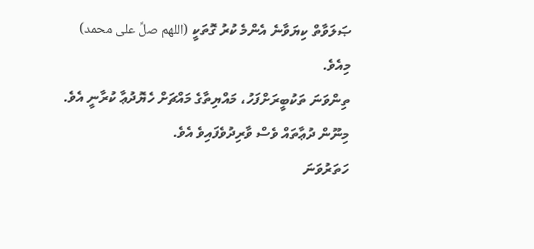ޞަލަވާތް ކިޔަވާނެ އެންމެ ކުރު ގޮތަކީ (اللهم صلِّ على محمد) މިއެވެ.
ތިންވަނަ ތަކުބީރަށްފަހު، މައްޔިތާގެ މައްޗަށް ހެޔޮދުޢާ ކުރާނީ އެވެ.
މިނޫން ދުޢާތައް ވެސް ވާރިދުވެފައިވެ އެވެ.
ހަތަރުވަނަ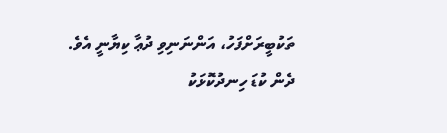ތަކުބީރަށްފަހު، އަންނަނިވި ދުޢާ ކިޔާނީ އެވެ.
ދެން ކުޑަ ހިނދުކޮޅަކު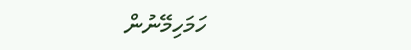ހަމަހިމޭނުން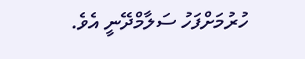ހުރުމަށްފަހު ސަލާމްދޭނީ އެވެ.